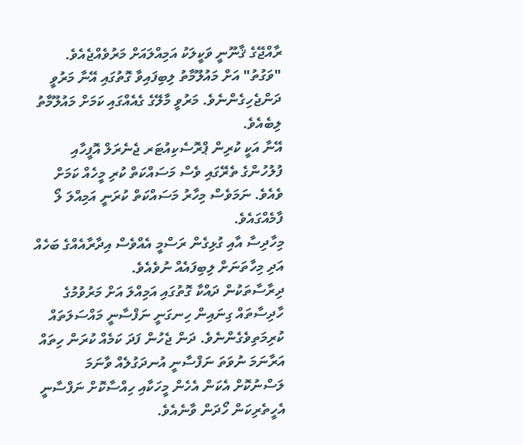ރާއްޖޭގެ ޤާނޫނީ ވަކީލަކު އަމިއްލައަށް މަރުވެއްޖެއެވެ.
"ވަގުތު" އަށް މައުލޫމާތު ލިބިފައިވާ ގޮތުގައި އޭނާ މަރުވީ ދަންޖެހިގެންނެވެ. މަރުވީ މާލޭގެ ގެއެއްގައި ކަމަށް މައުލޫމާތު ލިބެއެވެ.
އޭނާ އަކީ ކުރިން ޕްރޮސެކިއުޓަރ ޖެނެރަލް އޮފީހާއި ފުލުހުންގެ ތެރޭގައި ވެސް މަސައްކަތް ކުރި މީހެއް ކަމަށް ވެއެވެ. ނަމަވެސް މިހާރު މަސައްކަތް ކުރަނީ އަމިއްލަ ލޯ ފާމެއްގައެވެ.
މިހާދިސާ އާއި ގުޅިގެން ރަސްމީ އެއްވެސް އިދާރާއެއްގެ ބަހެއް އަދި މިހާތަނަށް ލިބިފައެއް ނުވެއެވެ.
ދިރާސާތަކުން ދައްކާ ގޮތުގައި އަމިއްލަ އަށް މަރުވުމުގެ ހާދިސާތައް ގިނައިން ހިނގަނީ ނަފްސާނީ މައްސަލަތައް ކުރިމަތިވެގެންނެވެ. ދަން ޖެހުން ފަދަ ކަމެއް ކުރަން ހިތައް އަރާނަމަ ނުވަތަ ނަފްސާނީ އުނދަގުލެއް ވާނަމަ ލަސްނުކޮށް އެކަން އެހެން މީހަކާއި ހިއްސާކޮށް ނަފްސާނީ އެހީތެރިކަން ހޯދަން ވާނެއެވެ.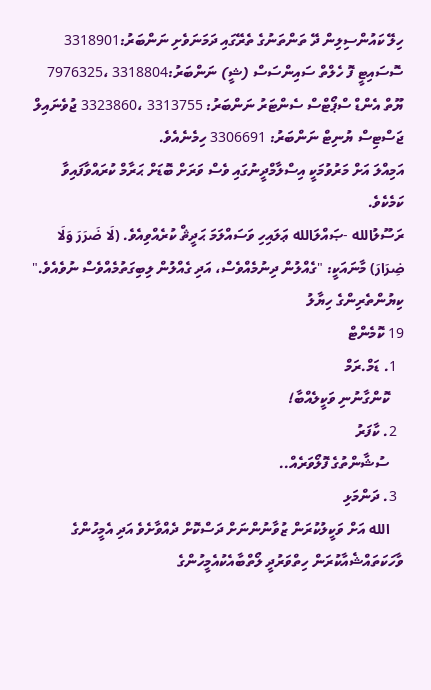ހިލޭ ކައުންސިލިން ދޭ ތަންތަނުގެ ތެރޭގައި ދަމަނަވެށި ނަންބަރު:3318901 ސޮސައިޓީ ފޮ ހެލްތް ސައިންސަސް (ޝީ) ނަންބަރު:3318804 ،7976325 ޔޫތް އެންޑް ސްޕޯޓްސް ސެންޓަރު ނަންބަރު: 3313755 ،3323860 ޖުވެނައިލް ޖަސްޓިސް ޔުނިޓް ނަންބަރު: 3306691 ހިމެނެއެވެ.
އަމިއްލަ އަށް މަރުވުމަކީ އިސްލާމްދީނުގައި ވެސް ވަރަށް ބޮޑަށް ޙަރާމް ކުރައްވާފައިވާ ކަމެކެވެ.
ރަސޫލުالله -ޞައްލަالله ޢަލައިހި ވަސައްލަމަ ޙަދީޘް ކުރެއްވިއެވެ. (لَا ضَرَرَ وَلَا ضِرَارَ) މާނައަކީ: "ގެއްލުން ދިނުމެއްވެސް، އަދި ގެއްލުން ލިބިގަތުމެއްވެސް ނުވެއެވެ."
ކިޔުންތެރިންގެ ހިޔާލު
19 ކޮމެންޓް
  1. ޑަމް.ރަމް
    ކޮންގާނުނި ވަކީލެއްބާ!
  2. ކާފަރު
    ސުޝާންތުގެ ފޮލޯވަރެއް..
  3. ދަންމަޅި
    الله އަށް ވަކީލުކުރަން ޒުވާނުންނަށް ދަސްކޮށް ދެއްވާށެވެ އަދި އެމީހުންގެ ވާހަކަތައްޝެއާކުރަން ހިތްވަރުދީ ލޯތްބާއެކުއެމީހުންގެ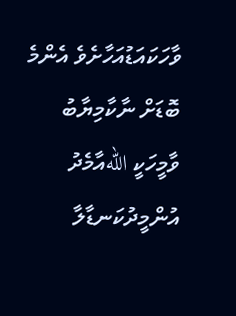ވާހަކައަޑުއަހާށެވެ އެންމެ ބޮޑަށް ނާކާމިޔާބު ވާމީހަކީ اللهއާމެދު އުންމީދުކަނޑާލާ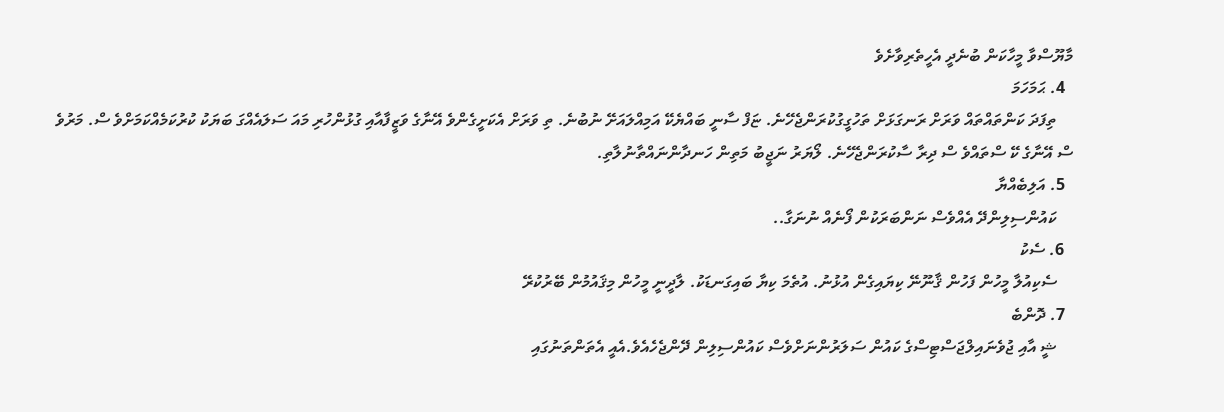މާޔޫސްވާ މީހާކަން ބުނެދީ އެހީތެރިވާށެވެ
  4. ޙަމަހަމަ
    ތިފަދަ ކަންތައްތައް ވަރަށް ރަނގަޅަށް ތަހުގީގުކުރަންޖެހޭނެ. ޏަފް ސާނީ ބައްޔެކޭ އަމިއްލައަށޭ ނުބުނެ. ތި ވަރަށް އެކަށީގެންވެ އޭނާގެ ވަޒީފާއާއި ގުޅުންހުރި މައަ ސަލައެއްގަ ބަޔަކު ކުރުކަމެއްކަމަށްވެ ސް. މަރުވެ ސް އޭނާގެ ކޭ ސްތައްވެ ސް ދިރާ ސާކުރަންޖެހޭނެ. ލޯޔަރު ނަޖީބު މަތިން ހަނދާންނައްތާނުލާތި.
  5. އަލިބެއްޔާ
    ކައުންސިލިންދޭ އެއްވެސް ނަންބަރަކުން ފޯނެއް ނުނަގާ..
  6. ސެކު
    ސެކިއުލާ މީހުން ފަހުން ޤާނޫނޭ ކިޔައިގެން އުޅުނު. އުތެމަ ކިޔާ ބައިގަނޑަކު. ލާދީނީ މީހުން މިޤައުމުން ބޭރުކުރޭ
  7. ދޮންބެ
    ޝީ އާއި ޖުވެނައިލްޖަސްޓިސްގެ ކައުން ސަލަރުންނަށްވެސް ކައުންސިލިން ދޭންޖެހެއެވެ.އެއީ އެތަންތަނުގައި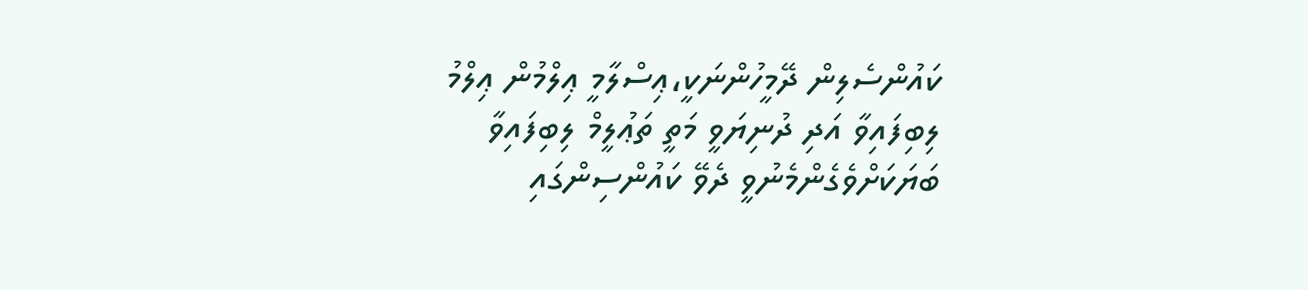ކައުންސެލިން ދޭމީހުންނަކީ،ޢިސްލާމީ ޢިލްމުން ޢިލްމު ލިބިފައިވާ އަދި ދުނިޔަވީ މަތީ ތަޢުލީމް ލިބިފައިވާ ބަޔަކަށްވެގެންމެނުވީ ދެވޭ ކައުންސިންގައި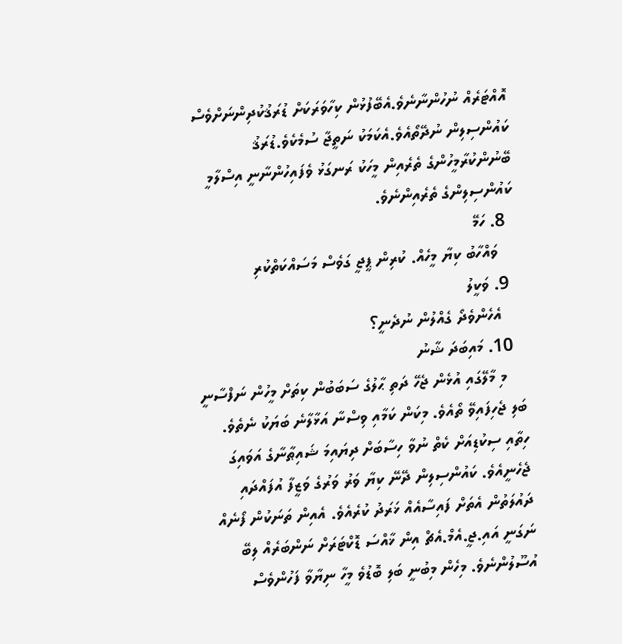އޮއްޓަރެއް ނުހުންނާނެވެ.އެބޭފުޅުން ކިހާވަރަކަށް ޑުރަޤުކުދިންނަށްވެސް ކައުންސިލިން ނުދޭތޯއެވެ.އެކަމަކު ނަތީޖާ ސުމެކެވެ.ޑުރަޤު ބޭނުންކުރާމީހުންގެ ތެރެއިން މީހަކު ރަނގަޅު ވެފައިހުންނާނީ އިސްލާމީ ކައުންސިލިންގެ ތެރެއިންނެވެ.
  8. ހަމޭ
    ވައްހާބު ކިޔާ މީހެއް. ކުރިން ޕީޖީ ގަވެސް މަސައްކަތްކުރި
  9. ވަކީލު
    އެހެންވެދޯ ގެއްލުން ނުދެނީ؟
  10. މައިބަދަ ޝާނު
    މި މާލޭގައި އުޅެން ޖެހޭ ދަތި ޙާލުގެ ސަބަބުން ކިތަށް މީހުން ނަފްސާނީ ބަލި ޖެހިފައިވޭ ތޯއެވެ. މިކަން ކަމާއި ވިސްނާ އަޅާލާނެ ބަޔަކު ނެތެވެ. ހިތާއި ސިކުޑިއަށް ކެތް ނުވާ ހިސާބަށް ދިޔައިމަ ޝައިޠާނާގެ އަވައިގަ ޖެހެނީއެވެ. ކައުންސިލިން ދޭނޭ ކިޔާ ވަރު ވަރުގެ ވަޒީފާ އުފައްދައި ދައުލަތުން އެތަށް ފައިސާއެއް ޚަރަދު ކުރެއެވެ. އެއިން ތަނަކުން ފޯނެއް ނަގަނީ އައި.ޖީ.އެމް.އެޗް އިން ޚާއްސަ ޑޮކްޓަރަށް ނަންބަރެއް ލިބޭ އުސޫލުންނެވެ. މިހެން މިބުނީ ބަލި ބޮޑުވެ މީހާ ނިޔާވާ ފަހުންވެސް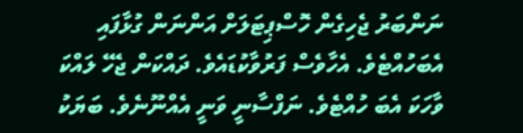ނަންބަރު ޖެހިގެން ހޮސްޕިޓަލަށް އަންނަން ގުޅާފައި އެބަހުއްޓެވެ. އެހާވެސް ފަރުވާކުޑައެވެ. ދައްކަން ޖެހޭ ލައްކަ ވާހަކަ އެބަ ހުއްޓެވެ. ނަފްސާނީ ވަނީ އެއްނޫނެވެ. ބަޔަކު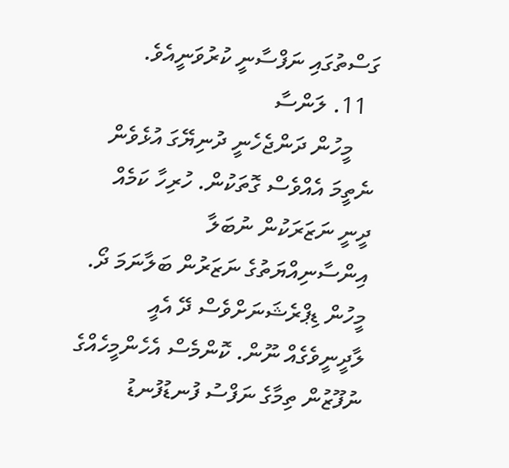ގަސްތުގައި ނަފްސާނީ ކުރުވަނީއެވެ.
  11. ލަންސާ
    މީހުން ދަންޖެހެނީ ދުނިޔޭގަ އުޅެވެން ނެތީމަ އެއްވެސް ގޮތަކުން. ހުރިހާ ކަމެއް ދީނީ ނަޒަރަކުން ނުބަލާ އިންސާނިއްޔަތުގެ ނަޒަރުން ބަލާނަމަ ދޯ. މީހުން ޑިޕްރެޝަނަށްވެސް ދޭ އެއީ ލާދީނީވެގެއް ނޫން. ކޮންމެސް އެހެންމީހެއްގެ ނުފޫޒުން ތިމާގެ ނަފްސު ފުނޑުފުނޑު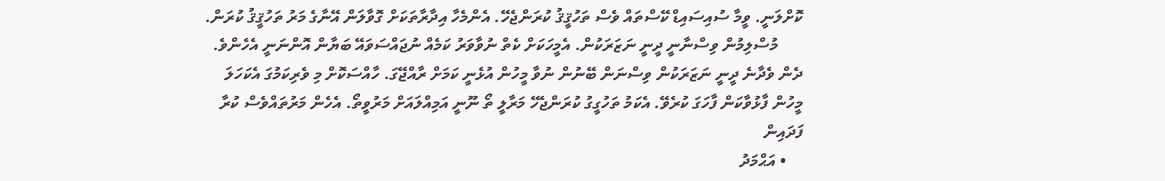ކޮށްލަނީ. ވީމާ ސުއިސައިޑް ކޭސްތައް ވެސް ތަހުޤީޤު ކުރަންޖެހޭ. އެންމެހާ އިދާރާތަކަށް ގޮވާލަން އޭނާގެ މަރު ތަހުޤީޤު ކުރަން.
      މުސްލިމުން ވިސްނާނީ ދީނީ ނަޒަރަކުން. އެމީހަކަށް ކެތް ނުވާވަރު ކަމެއް ނުޖައްސަވައޭ ބަޔާން އޮންނަނީ އެހެންވެ. ދެން ވެދާނެ ދީނީ ނަޒަރަކުން ވިސްނަން ބޭނުން ނުވާ މީހުން އުޅެނީ ކަމަށް ރާއްޖޭގަ. ހާއްސަކޮށް މި ވެރިކަމުގަ އެކަހަލަ މީހުން ފާޅުވާކަން ފާހަގަ ކުރެވޭ. އެކަމު ތަހުގީގު ކުރަންޖެހޭ މަރާލީ ތޯ ނޫނީ އަމިއްލައަށް މަރުވީތޯ. އެހެން މަރުތައްވެސް ކުރާ ފަދައިން
    • އަޙްމަދު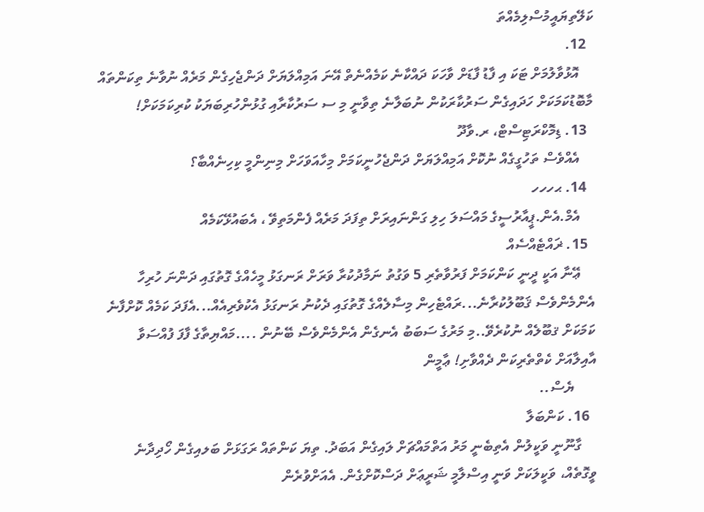ކަލޭތިޔައީމުސްލިމެއްތަ
  12.
    އޮޅުވާލުމަށް ޓަކަ އި ފާޑު ފާޑަށް ވާހަކަ ދައްކާނެ ކަމެއްނެތް އޭނަ އަމިއްލަޔަށް ދަންޖެހިގެން މަރެއް ނުވާނެ ތިކަންތައް މާބޮޑުކަމަކަށް ހަދައިގެން ސަރުކާރަކުން ނުބަލާނެ ތިވާނީ މި ސ ސަރުކާރާއި ގުޅުންހުރިބަޔަކު ކުރިކަމަކަށް!
  13. ޑިމޮކްރަޓިސްޓް، ރ.ވާދޫ
    އެއްވެސް ތަހުގީގެއް ނުކޮށް އަމިއްލަޔަށް ދަންޖެހުނީކަމަށް މިހާއަވަހަށް މިނިންމީ ކިހިނެއްބާ؟
  14. ޙހހހ
    އެމް.އެން.ޕީއާރުސީގެ މައްސަލަ ހިލި ގަންނައިރަށް ތިފަދަ މަރެއް ފެންމަތިވޭ ، އެބައުޅޭކަމެއް
  15. ޜައްޓެއްސެއް
    ޢޭނާ އަކީ ދީނީ ކަންކަމަށް ފަރުވާތެރި 5 ވަގުތު ނަމާދުކުރާ ވަރަށް ރަނގަޅު މީހެއްގެ ގޮތުގައި ދަންނަ ހުރިހާ އެންމެންވެސް ޤަބޫލުކުރާނެ...ރައްޓެހިން މިސާލެއްގެ ގޮތުގައި ދެކުނު ރަނގަޅު އެކުވެރިއެއް...އެފަދަ ކަމެއް ކޮށްފާނެ ކަމަކަށް ޤބޫލެއް ނުކުރެވޭ..މި މަރުގެ ސަބަބު އެނގެން އެންމެންވެސް ބޭނުން ....މައްޔިތާގެ ފާފަ ފުއްސަވާ އާއިލާއަށް ކެތްތެރިކަން ދެއްވާށި! ޢާމީން
      ޔެސް..
  16. ކަންބަލާ
    ގާނޫނީ ވަކީލުން އެތިބެނީ މަރު އަތްމައްޗަށް ލައިގެން އަބަދު. ތިޔަ ކަންތައް ރަގަޅަށް ބަލއިގެން ހޯދިދާނެ ވީގޮތެއް، ވަކީލަކަށް ވަނީ އިސްލާމީ ޝަރީޢަށް ދަސްކޮށްގެން. އެއަށްވުރެން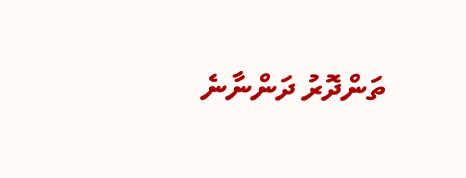ތަންދޮރު ދަންނާނެ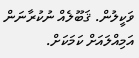ވަކީލުން. ޤަބޫލެއް ނުކުރާނަން އަމިއްލައަށް ކަމަކަށް.